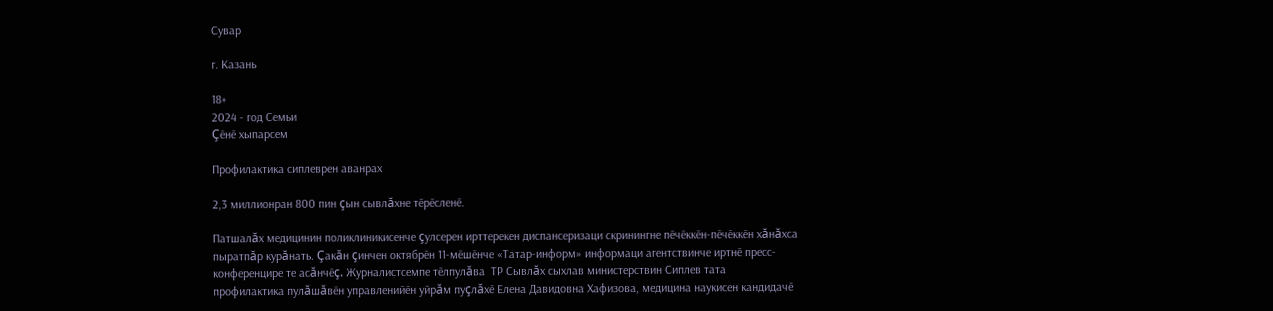Сувар

г. Казань

18+
2024 - год Семьи
Çӗнӗ хыпарсем

Профилактика сиплеврен аванрах

2,3 миллионран 800 пин çын сывлăхне тӗрӗсленӗ.

Патшалăх медицинин поликлиникисенче çулсерен ирттерекен диспансеризаци скринингне пӗчӗккӗн-пӗчӗккӗн хăнăхса пыратпăр курăнать. Çакăн çинчен октябрӗн 11-мӗшӗнче «Татар-информ» информаци агентствинче иртнӗ пресс-конференцире те асăнчӗç. Журналистсемпе тӗлпулăва  ТР Сывлăх сыхлав министерствин Сиплев тата профилактика пулăшăвӗн управленийӗн уйрăм пуçлăхӗ Елена Давидовна Хафизова, медицина наукисен кандидачӗ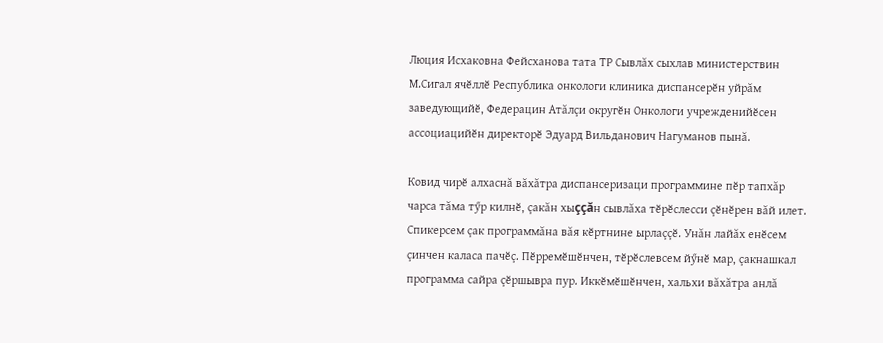Люция Исхаковна Фейсханова тата ТР Сывлăх сыхлав министерствин М.Сигал ячӗллӗ Республика онкологи клиника диспансерӗн уйрăм заведующийӗ, Федерацин Атăлçи округӗн Онкологи учрежденийӗсен ассоциацийӗн директорӗ Эдуард Вильданович Нагуманов пынă.

Ковид чирӗ алхаснă вăхăтра диспансеризаци программине пӗр тапхăр чарса тăма тӳр килнӗ, çакăн хыççăн сывлăха тӗрӗслесси çӗнӗрен вăй илет. Спикерсем çак программăна вăя кӗртнине ырлаççӗ. Унăн лайăх енӗсем çинчен каласа пачӗç. Пӗрремӗшӗнчен, тӗрӗслевсем йӳнӗ мар, çакнашкал программа сайра çӗршывра пур. Иккӗмӗшӗнчен, хальхи вăхăтра анлă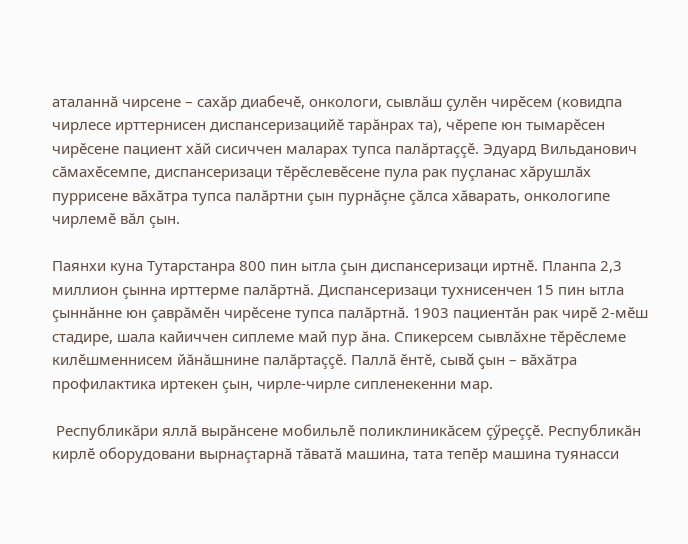аталаннă чирсене – сахăр диабечӗ, онкологи, сывлăш çулӗн чирӗсем (ковидпа чирлесе ирттернисен диспансеризацийӗ тарăнрах та), чӗрепе юн тымарӗсен чирӗсене пациент хăй сисиччен маларах тупса палăртаççӗ. Эдуард Вильданович сăмахӗсемпе, диспансеризаци тӗрӗслевӗсене пула рак пуçланас хăрушлăх пуррисене вăхăтра тупса палăртни çын пурнăçне çăлса хăварать, онкологипе чирлемӗ вăл çын.

Паянхи куна Тутарстанра 800 пин ытла çын диспансеризаци иртнӗ. Планпа 2,3 миллион çынна ирттерме палăртнă. Диспансеризаци тухнисенчен 15 пин ытла çыннăнне юн çаврăмӗн чирӗсене тупса палăртнă. 1903 пациентăн рак чирӗ 2-мӗш стадире, шала кайиччен сиплеме май пур ăна. Спикерсем сывлăхне тӗрӗслеме килӗшменнисем йăнăшнине палăртаççӗ. Паллă ӗнтӗ, сывă çын – вăхăтра профилактика иртекен çын, чирле-чирле сипленекенни мар.

 Республикăри яллă вырăнсене мобильлӗ поликлиникăсем çӳреççӗ. Республикăн кирлӗ оборудовани вырнаçтарнă тăватă машина, тата тепӗр машина туянасси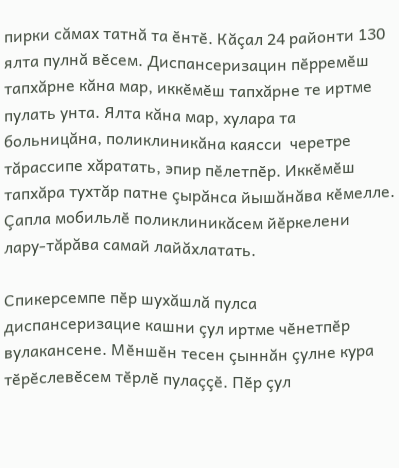пирки сăмах татнă та ӗнтӗ. Кăçал 24 районти 130 ялта пулнă вӗсем. Диспансеризацин пӗрремӗш тапхăрне кăна мар, иккӗмӗш тапхăрне те иртме пулать унта. Ялта кăна мар, хулара та больницăна, поликлиникăна каясси  черетре тăрассипе хăратать, эпир пӗлетпӗр. Иккӗмӗш тапхăра тухтăр патне çырăнса йышăнăва кӗмелле. Çапла мобильлӗ поликлиникăсем йӗркелени лару-тăрăва самай лайăхлатать.

Спикерсемпе пӗр шухăшлă пулса диспансеризацие кашни çул иртме чӗнетпӗр вулакансене. Мӗншӗн тесен çыннăн çулне кура тӗрӗслевӗсем тӗрлӗ пулаççӗ. Пӗр çул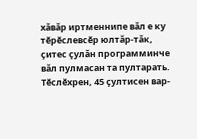хăвăр иртменнипе вăл е ку тӗрӗслевсӗр юлтăр-тăк, çитес çулăн программинче вăл пулмасан та пултарать. Тӗслӗхрен, 45 çултисен вар-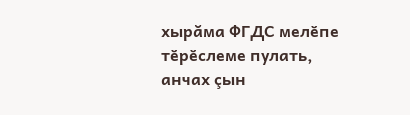хырăма ФГДС мелӗпе тӗрӗслеме пулать, анчах çын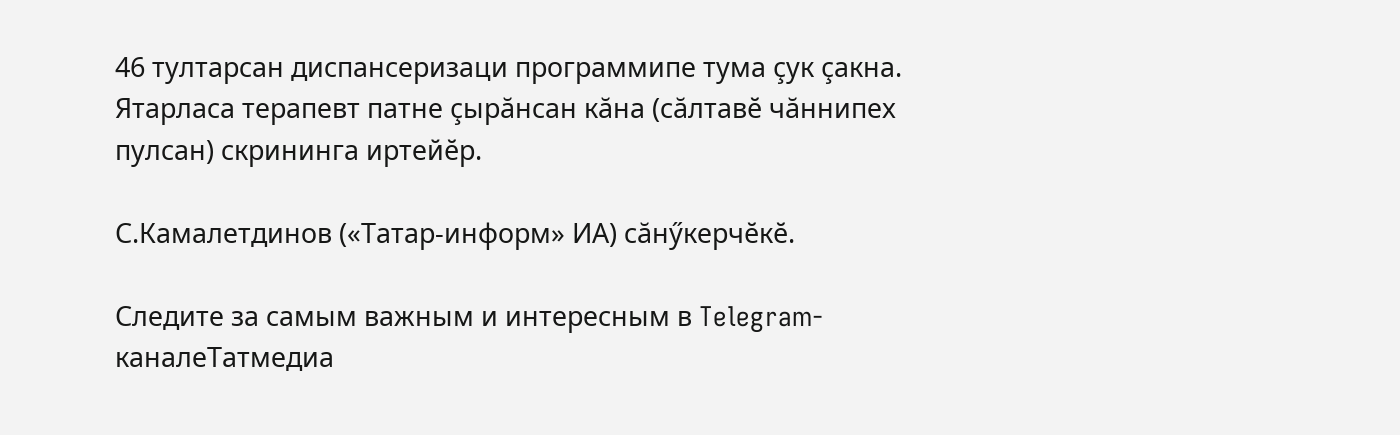46 тултарсан диспансеризаци программипе тума çук çакна. Ятарласа терапевт патне çырăнсан кăна (сăлтавӗ чăннипех пулсан) скрининга иртейӗр.

С.Камалетдинов («Татар-информ» ИА) сăнӳкерчӗкӗ.

Следите за самым важным и интересным в Telegram-каналеТатмедиа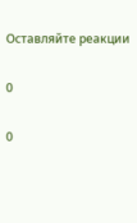Оставляйте реакции

0

0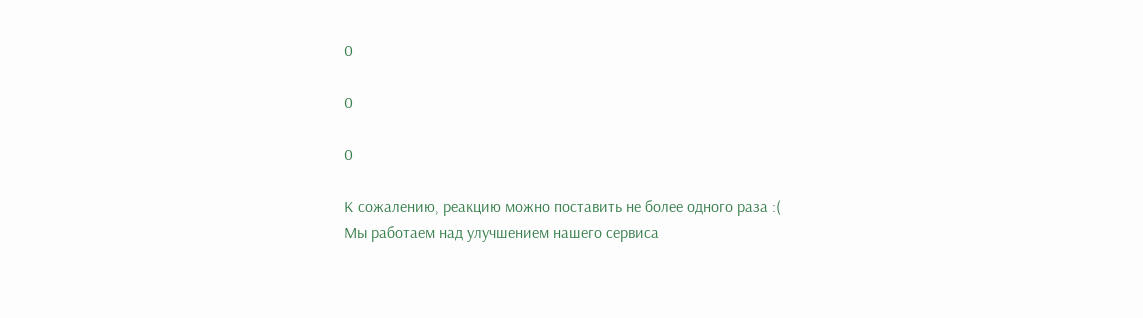0

0

0

К сожалению, реакцию можно поставить не более одного раза :(
Мы работаем над улучшением нашего сервиса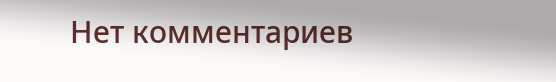Нет комментариев